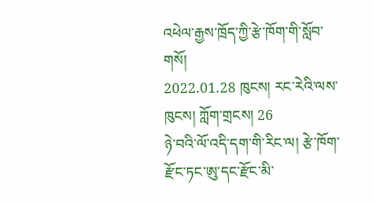འཕེལ་རྒྱས་ཁྲོད་ཀྱི་རྩེ་ཁོག་གི་སློབ་གསོ།
2022.01.28 ཁུངས། རང་རེའི་ལས་ཁུངས། ཀློག་གྲངས། 26
ཉེ་བའི་ལོ་འདི་དག་གི་རིང་ལ། རྩེ་ཁོག་རྫོང་ཏང་ཨུ་དང་རྫོང་མི་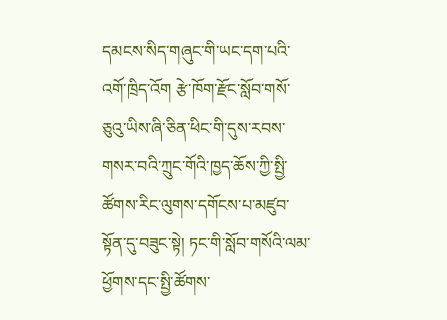དམངས་སིད་གཞུང་གི་ཡང་དག་པའི་འགོ་ཁྲིད་འོག རྩེ་ཁོག་རྫོང་སློབ་གསོ་ཅུའུ་ཡིས་ཞི་ཅིན་ཕིང་གི་དུས་རབས་གསར་བའི་ཀྲུང་གོའི་ཁྱད་ཆོས་ཀྱི་སྤྱི་ཚོགས་རིང་ལུགས་དགོངས་པ་མཛུབ་སྟོན་དུ་བཟུང་སྟེ། ཏང་གི་སློབ་གསོའི་ལམ་ཕྱོགས་དང་སྤྱི་ཚོགས་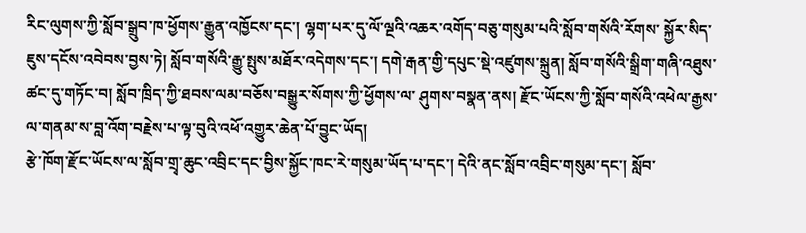རིང་ལུགས་ཀྱི་སློབ་སྒྲུབ་ཁ་ཕྱོགས་རྒྱུན་འཁྱོངས་དང་། ལྷག་པར་དུ་ལོ་ལྔའི་འཆར་འགོད་བཅུ་གསུམ་པའི་སློབ་གསོའི་རོགས་ སྐྱོར་སིད་ཇུས་དངོས་འབེབས་བྱས་ཏེ། སློབ་གསོའི་རྒྱུ་སྤུས་མཐོར་འདེགས་དང་། དགེ་རྒན་གྱི་དཔུང་སྡེ་འཛུགས་སྐྲུན། སློབ་གསོའི་སྒྲིག་གཞི་འཐུས་ཚང་དུ་གཏོང་བ། སློབ་ཁྲིད་ཀྱི་ཐབས་ལམ་བཅོས་བསྒྱུར་སོགས་ཀྱི་ཕྱོགས་ལ་ ཤུགས་བསྣན་ནས། རྫོང་ཡོངས་ཀྱི་སློབ་གསོའི་འཕེལ་རྒྱས་ལ་གནམ་ས་བླ་འོག་བརྗེས་པ་ལྟ་བུའི་འཕོ་འགྱུར་ཆེན་པོ་བྱུང་ཡོད།
རྩེ་ཁོག་རྫོང་ཡོངས་ལ་སློབ་གྲྭ་ཆུང་འབྲིང་དང་བྱིས་སྐྱོང་ཁང་རེ་གསུམ་ཡོད་པ་དང་། དེའི་ནང་སློབ་འབྲིང་གསུམ་དང་། སློབ་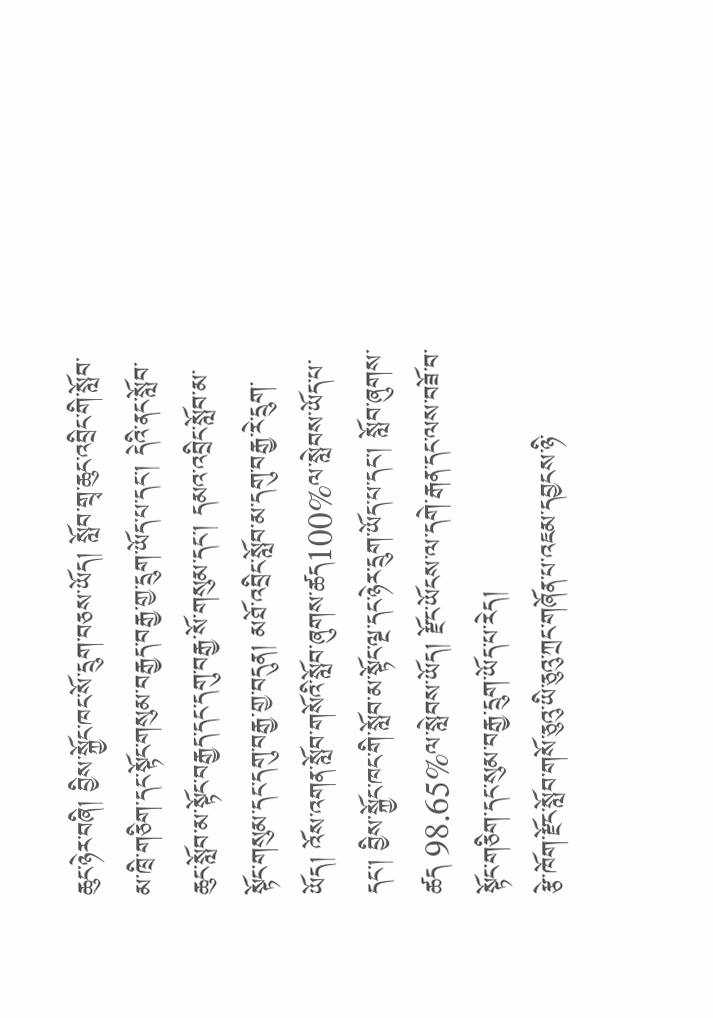ཆུང་ཉེར་བཞི། བྱིས་སྐྱོང་ཁང་སོ་དྲུག་བཅས་ཡོད། སློབ་གྲྭ་ཆུང་འབྲིང་གི་སློབ་མ་ཁྲི་གཅིག་དང་སྟོང་གསུམ་བརྒྱད་བརྒྱ་གྱ་དྲུག་ཡོད་པ་དང་། དེའི་ནང་སློབ་ཆུང་སློབ་མ་སྟོང་བརྒྱད་དང་དགུ་བརྒྱ་སོ་གསུམ་དང་། དམའ་འབྲིང་སློབ་མ་སྟོང་གསུམ་དང་དགུ་བརྒྱ་གྱ་བདུན། མཐོ་འབྲིང་སློབ་མ་དགུ་བརྒྱ་རེ་དྲུག་ཡོད། འོས་འགན་སློབ་གསོའི་སློབ་ཞུགས་ཚད100%ལ་སླེབས་ཡོད་པ་དང་། བྱིས་སྐྱོང་ཁང་གི་སློབ་མ་སྟོང་ལྔ་དང་ཉེར་དྲུག་ཡོད་པ་དང་། སློབ་ཞུགས་ཚད 98.65%ལ་སླེབས་ཡོད། རྫོང་ཡོངས་ལ་དགེ་རྒན་དང་ལས་བཟོ་བ་སྟོང་གཅིག་དང་སུམ་བརྒྱ་དྲུག་ཡོད་པ་རེད།
རྩེ་ཁོག་རྫོང་སློབ་གསོ་ཅུའུ་ཡི་ཅུའུ་ཀྲང་གཞོན་པ་འཇམ་དབྱངས་ཉི་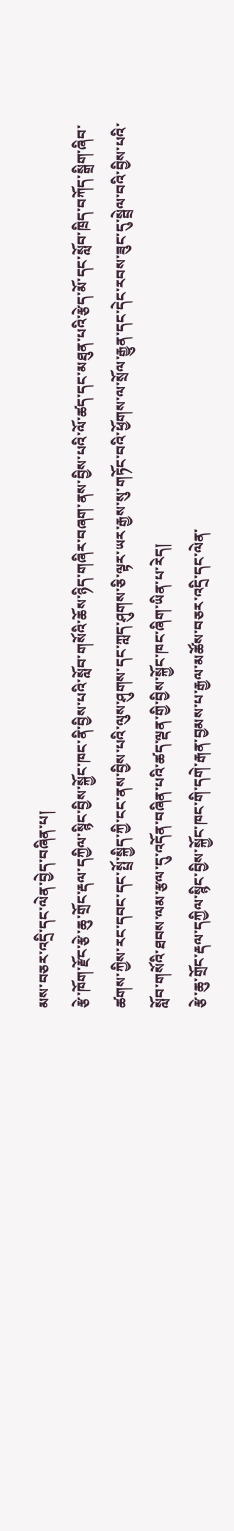མས་བཅར་འདྲི་དང་ལེན་བྱེད་བཞིན་པ།
རྩེ་ཁོག་རྫོང་རྩེ་ཆུ་གྲོང་རྡལ་དཀྱིལ་སྙིང་བྱིས་སྐྱོང་ཁང་ནི་བྱིས་པའི་སློབ་གསོའི་ཆོས་ཉིད་གཞིར་བཞག་ནས་བྱིས་པའི་ལོ་ཚད་དང་མཐུན་པའི་རྩེད་མོ་དང་སློབ་ཁྲིད་བཀོད་སྒྲིག་ཞིབ་ཚགས་ཀྱིས་རང་དབང་དང་སྤྲོ་སྐྱིད་ཀྱི་ངང་ནས་བྱིས་པའི་ལུས་ཤུགས་དང་ཀླད་ཤུགས་ཅི་ལྟར་ཡར་རྒྱས་སུ་གཏོང་བའི་ཕྱོགས་ལ་སྲོལ་རྒྱུན་དང་དེང་རབས་ཟུང་དུ་སྦྲེལ་བའི་བྱིས་པའི་སློབ་གསོའི་ཐབས་ལམ་རྩལ་དུ་འདོན་བཞིན་པའི་ཚད་ལྡན་གྱི་བྱིས་སྐྱོང་ཁང་ཞིག་ཡིན་པ་རེད།
རྩེ་ཆུ་གྲོང་རྡལ་དཀྱིལ་སྙིང་བྱིས་སྐྱོང་ཁང་གི་དགེ་རྒན་བྱམས་པ་རྒྱལ་མཚོས་བཅར་འདྲི་དང་ལེན་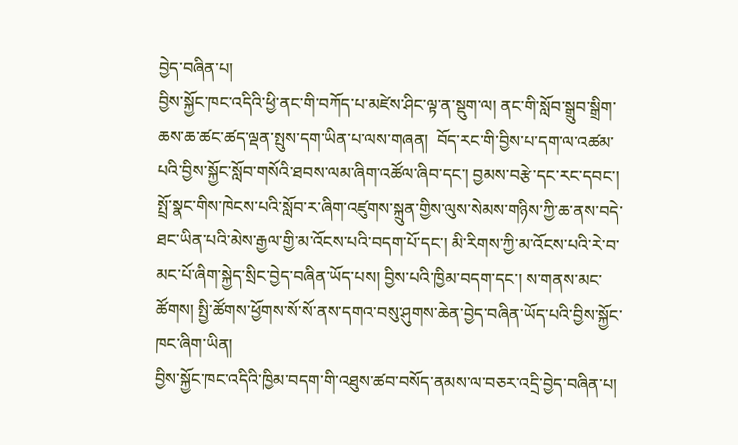བྱེད་བཞིན་པ།
བྱིས་སྐྱོང་ཁང་འདིའི་ཕྱི་ནང་གི་བཀོད་པ་མཛེས་ཤིང་ལྟ་ན་སྡུག་ལ། ནང་གི་སློབ་སྒྲུབ་སྒྲིག་ཆས་ཆ་ཚང་ཚད་ལྡན་སྤུས་དག་ཡིན་པ་ལས་གཞན།  བོད་རང་གི་བྱིས་པ་དག་ལ་འཚམ་པའི་བྱིས་སྐྱོང་སློབ་གསོའི་ཐབས་ལམ་ཞིག་འཚོལ་ཞིབ་དང་། བྱམས་བརྩེ་དང་རང་དབང་། སྤྲོ་སྣང་གིས་ཁེངས་པའི་སློབ་ར་ཞིག་འཛུགས་སྐྲུན་གྱིས་ལུས་སེམས་གཉིས་ཀྱི་ཆ་ནས་བདེ་ཐང་ཡིན་པའི་མེས་རྒྱལ་གྱི་མ་འོངས་པའི་བདག་པོ་དང་། མི་རིགས་ཀྱི་མ་འོངས་པའི་རེ་བ་མང་པོ་ཞིག་སྐྱེད་སྲིང་བྱེད་བཞིན་ཡོད་པས། བྱིས་པའི་ཁྱིམ་བདག་དང་། ས་གནས་མང་ཚོགས། སྤྱི་ཚོགས་ཕྱོགས་སོ་སོ་ནས་དགའ་བསུ་ཤུགས་ཆེན་བྱེད་བཞིན་ཡོད་པའི་བྱིས་སྐྱོང་ཁང་ཞིག་ཡིན།
བྱིས་སྐྱོང་ཁང་འདིའི་ཁྱིམ་བདག་གི་འཐུས་ཚབ་བསོད་ནམས་ལ་བཅར་འདྲི་བྱེད་བཞིན་པ།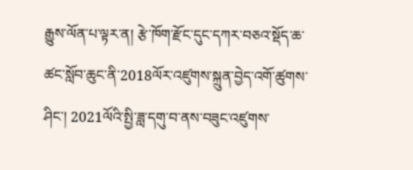རྒྱུས་ལོན་པ་ལྟར་ན། རྩེ་ཁོག་རྫོང་དུང་དཀར་བཅའ་སྡོད་ཆ་ཚང་སློབ་ཆུང་ནི་2018ལོར་འཛུགས་སྐྲུན་བྱེད་འགོ་ཚུགས་ཤིང་། 2021ལོའི་སྤྱི་ཟླ་དགུ་བ་ནས་བཟུང་འཛུགས་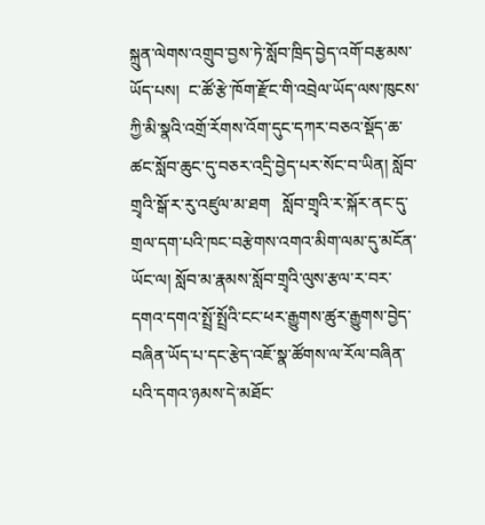སྐྲུན་ལེགས་འགྲུབ་བྱས་ཏེ་སློབ་ཁྲིད་བྱེད་འགོ་བརྩམས་ཡོད་པས།  ང་ཚོ་རྩེ་ཁོག་རྫོང་གི་འབྲེལ་ཡོད་ལས་ཁུངས་ཀྱི་མི་སྣའི་འགྲོ་རོགས་འོག་དུང་དཀར་བཅའ་སྡོད་ཆ་ཚང་སློབ་ཆུང་དུ་བཅར་འདྲི་བྱེད་པར་སོང་བ་ཡིན། སློབ་གྲྭའི་སྒོ་ར་རུ་འཛུལ་མ་ཐག   སློབ་གྲྭའི་ར་སྐོར་ནང་དུ་གྲལ་དག་པའི་ཁང་བརྩེགས་འགའ་མིག་ལམ་དུ་མངོན་ཡོང་ལ། སློབ་མ་རྣམས་སློབ་གྲྭའི་ལུས་རྩལ་ར་བར་དགའ་དགའ་སྤྲོ་སྤྲོའི་ངང་ཕར་རྒྱུགས་ཚུར་རྒྱུགས་བྱེད་བཞིན་ཡོད་པ་དང་རྩེད་འཇོ་སྣ་ཚོགས་ལ་རོལ་བཞིན་པའི་དགའ་ཉམས་དེ་མཐོང་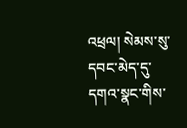འཕྲལ། སེམས་སུ་དབང་མེད་དུ་དགའ་སྣང་གིས་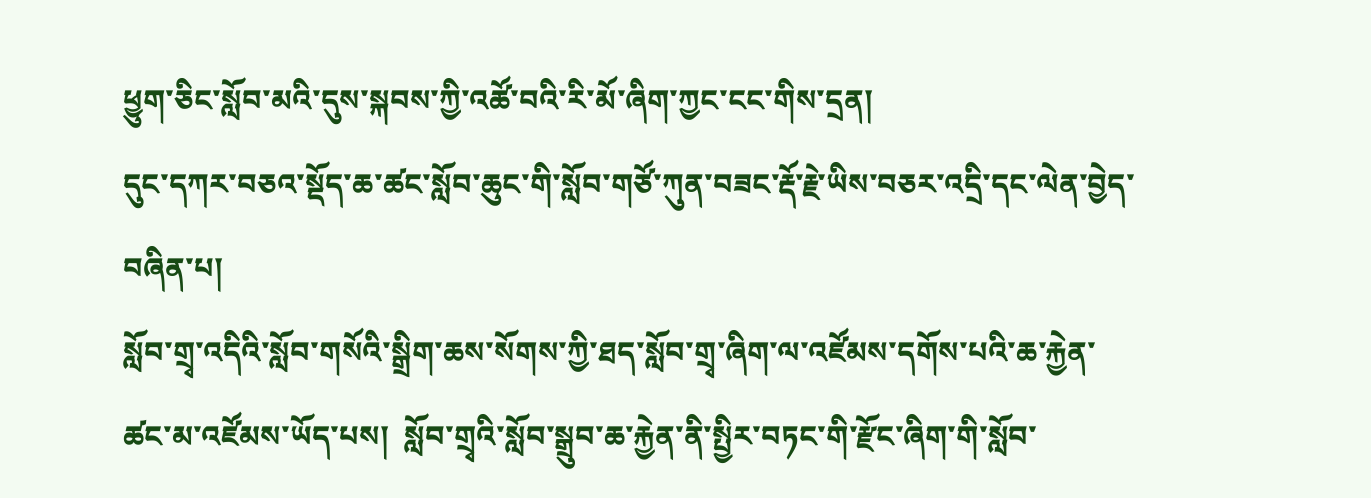ཕྱུག་ཅིང་སློབ་མའི་དུས་སྐབས་ཀྱི་འཚོ་བའི་རི་མོ་ཞིག་ཀྱང་ངང་གིས་དྲན།
དུང་དཀར་བཅའ་སྡོད་ཆ་ཚང་སློབ་ཆུང་གི་སློབ་གཙོ་ཀུན་བཟང་རྡོ་རྗེ་ཡིས་བཅར་འདྲི་དང་ལེན་བྱེད་བཞིན་པ།
སློབ་གྲྭ་འདིའི་སློབ་གསོའི་སྒྲིག་ཆས་སོགས་ཀྱི་ཐད་སློབ་གྲྭ་ཞིག་ལ་འཛོམས་དགོས་པའི་ཆ་རྐྱེན་ཚང་མ་འཛོམས་ཡོད་པས།  སློབ་གྲྭའི་སློབ་སྒྲུབ་ཆ་རྐྱེན་ནི་སྤྱིར་བཏང་གི་རྫོང་ཞིག་གི་སློབ་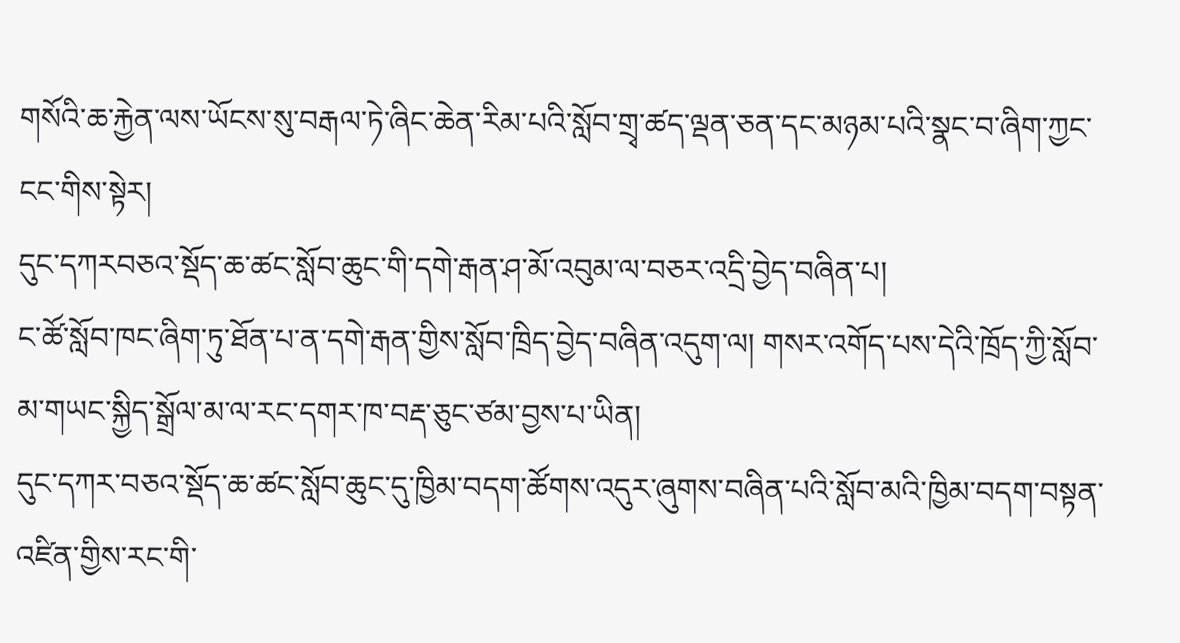གསོའི་ཆ་རྐྱེན་ལས་ཡོངས་སུ་བརྒལ་ཏེ་ཞིང་ཆེན་རིམ་པའི་སློབ་གྲྭ་ཚད་ལྡན་ཅན་དང་མཉམ་པའི་སྣང་བ་ཞིག་ཀྱང་ངང་གིས་སྟེར།
དུང་དཀརབཅའ་སྡོད་ཆ་ཚང་སློབ་ཆུང་གི་དགེ་རྒན་ཤ་མོ་འབུམ་ལ་བཅར་འདྲི་བྱེད་བཞིན་པ།
ང་ཚོ་སློབ་ཁང་ཞིག་ཏུ་ཐོན་པ་ན་དགེ་རྒན་གྱིས་སློབ་ཁྲིད་བྱེད་བཞིན་འདུག་ལ། གསར་འགོད་པས་དེའི་ཁྲོད་ཀྱི་སློབ་མ་གཡང་སྐྱིད་སྒྲོལ་མ་ལ་རང་དགར་ཁ་བརྡ་ཅུང་ཙམ་བྱས་པ་ཡིན།
དུང་དཀར་བཅའ་སྡོད་ཆ་ཚང་སློབ་ཆུང་དུ་ཁྱིམ་བདག་ཚོགས་འདུར་ཞུགས་བཞིན་པའི་སློབ་མའི་ཁྱིམ་བདག་བསྟན་འཛིན་གྱིས་རང་གི་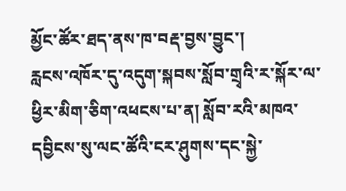མྱོང་ཚོར་ཐད་ནས་ཁ་བརྡ་བྱས་བྱུང་།
རླངས་འཁོར་དུ་འདུག་སྐབས་སློབ་གྲྭའི་ར་སྐོར་ལ་ཕྱིར་མིག་ཅིག་འཕངས་པ་ན། སློབ་རའི་མཁའ་དབྱིངས་སུ་ལང་ཚོའི་ངར་ཤུགས་དང་སྐྱེ་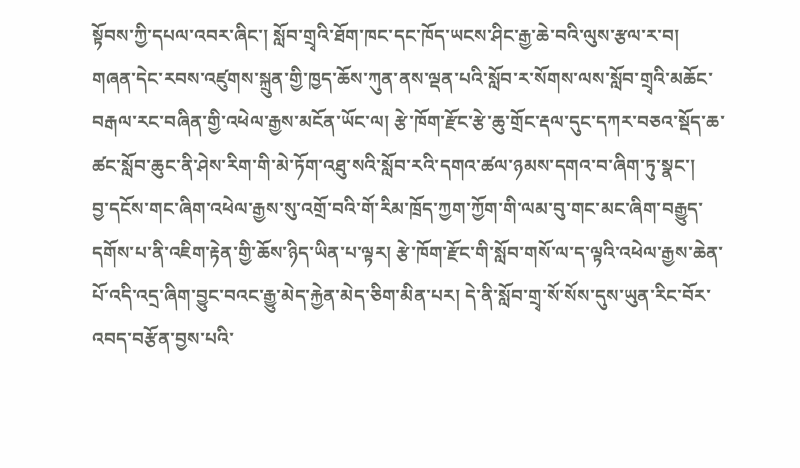སྟོབས་ཀྱི་དཔལ་འབར་ཞིང་། སློབ་གྲྭའི་ཐོག་ཁང་དང་ཁོད་ཡངས་ཤིང་རྒྱ་ཆེ་བའི་ལུས་རྩལ་ར་བ། གཞན་དེང་རབས་འཛུགས་སྐྲུན་གྱི་ཁྱད་ཆོས་ཀུན་ནས་ལྡན་པའི་སློབ་ར་སོགས་ལས་སློབ་གྲྭའི་མཆོང་བརྒལ་རང་བཞིན་གྱི་འཕེལ་རྒྱས་མངོན་ཡོང་ལ། རྩེ་ཁོག་རྫོང་རྩེ་ཆུ་གྲོང་རྡལ་དུང་དཀར་བཅའ་སྡོད་ཆ་ཚང་སློབ་ཆུང་ནི་ཤེས་རིག་གི་མེ་ཏོག་འཐུ་སའི་སློབ་རའི་དགའ་ཚལ་ཉམས་དགའ་བ་ཞིག་ཏུ་སྣང་།
བྱ་དངོས་གང་ཞིག་འཕེལ་རྒྱས་སུ་འགྲོ་བའི་གོ་རིམ་ཁྲོད་ཀྱག་ཀྱོག་གི་ལམ་བུ་གང་མང་ཞིག་བརྒྱུད་དགོས་པ་ནི་འཇིག་རྟེན་གྱི་ཆོས་ཉིད་ཡིན་པ་ལྟར། རྩེ་ཁོག་རྫོང་གི་སློབ་གསོ་ལ་ད་ལྟའི་འཕེལ་རྒྱས་ཆེན་པོ་འདི་འདྲ་ཞིག་བྱུང་བའང་རྒྱུ་མེད་རྐྱེན་མེད་ཅིག་མིན་པར། དེ་ནི་སློབ་གྲྭ་སོ་སོས་དུས་ཡུན་རིང་བོར་འབད་བརྩོན་བྱས་པའི་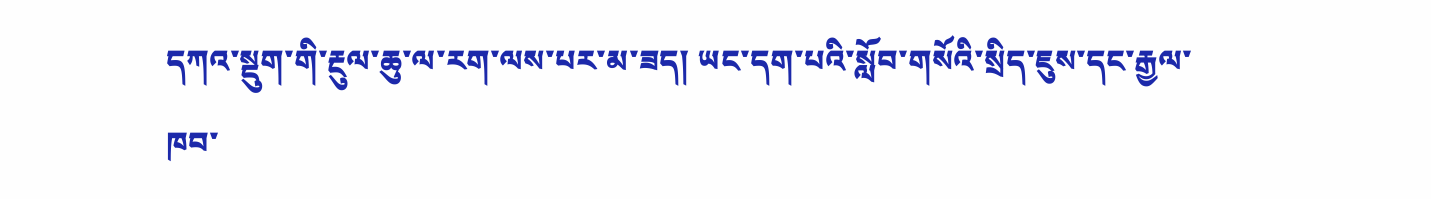དཀའ་སྡུག་གི་རྔུལ་ཆུ་ལ་རག་ལས་པར་མ་ཟད། ཡང་དག་པའི་སློབ་གསོའི་སྲིད་ཇུས་དང་རྒྱལ་ཁབ་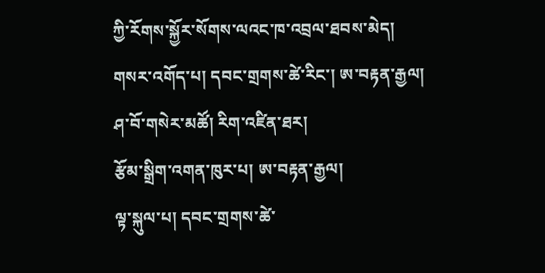ཀྱི་རོགས་སྐྱོར་སོགས་ལའང་ཁ་འབྲལ་ཐབས་མེད།
གསར་འགོད་པ། དབང་གྲགས་ཚེ་རིང་། ཨ་བརྟན་རྒྱལ།
ཤ་བོ་གསེར་མཚོ། རིག་འཛིན་ཐར།
རྩོམ་སྒྲིག་འགན་ཁུར་པ། ཨ་བརྟན་རྒྱལ།
ལྟ་སྐུལ་པ། དབང་གྲགས་ཚེ་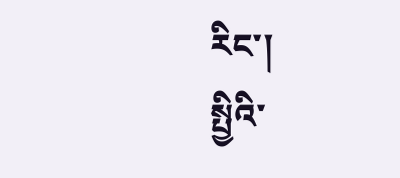རིང་།
སྤྱིའི་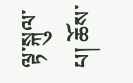ལྟ་སྐུལ་པ། ཆོས་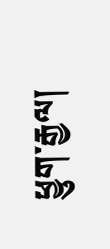ཕྱུག་རྒྱལ།